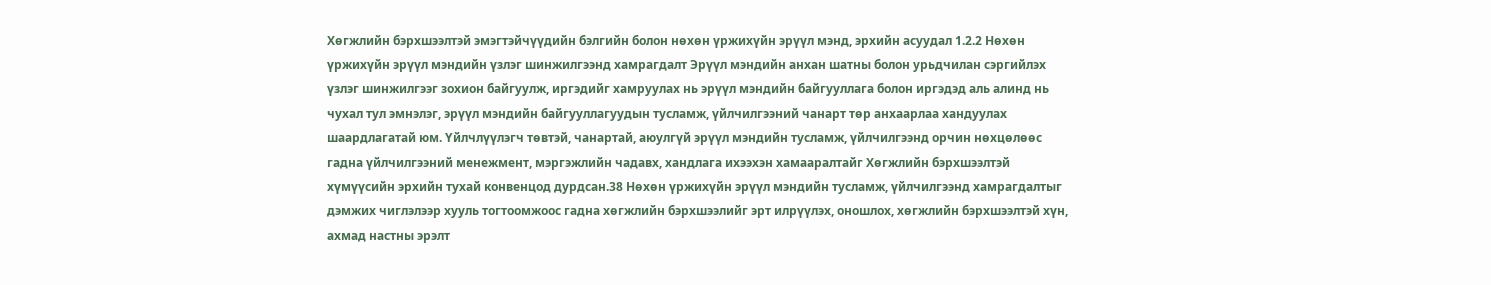Хөгжлийн бэрхшээлтэй эмэгтэйчүүдийн бэлгийн болон нөхөн үржихүйн эрүүл мэнд, эрхийн асуудал 1.2.2 Нөхөн үржихүйн эрүүл мэндийн үзлэг шинжилгээнд хамрагдалт Эрүүл мэндийн анхан шатны болон урьдчилан сэргийлэх үзлэг шинжилгээг зохион байгуулж, иргэдийг хамруулах нь эрүүл мэндийн байгууллага болон иргэдэд аль алинд нь чухал тул эмнэлэг, эрүүл мэндийн байгууллагуудын тусламж, үйлчилгээний чанарт төр анхаарлаа хандуулах шаардлагатай юм. Үйлчлүүлэгч төвтэй, чанартай, аюулгүй эрүүл мэндийн тусламж, үйлчилгээнд орчин нөхцөлөөс гадна үйлчилгээний менежмент, мэргэжлийн чадавх, хандлага ихээхэн хамааралтайг Хөгжлийн бэрхшээлтэй хүмүүсийн эрхийн тухай конвенцод дурдсан.38 Нөхөн үржихүйн эрүүл мэндийн тусламж, үйлчилгээнд хамрагдалтыг дэмжих чиглэлээр хууль тогтоомжоос гадна хөгжлийн бэрхшээлийг эрт илрүүлэх, оношлох, хөгжлийн бэрхшээлтэй хүн, ахмад настны эрэлт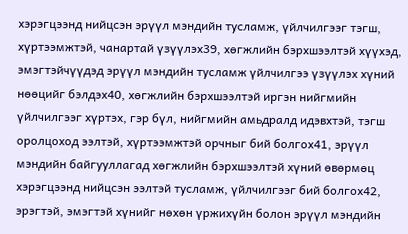хэрэгцээнд нийцсэн эрүүл мэндийн тусламж, үйлчилгээг тэгш, хүртээмжтэй, чанартай үзүүлэх39, хөгжлийн бэрхшээлтэй хүүхэд, эмэгтэйчүүдэд эрүүл мэндийн тусламж үйлчилгээ үзүүлэх хүний нөөцийг бэлдэх40, хөгжлийн бэрхшээлтэй иргэн нийгмийн үйлчилгээг хүртэх, гэр бүл, нийгмийн амьдралд идэвхтэй, тэгш оролцоход ээлтэй, хүртээмжтэй орчныг бий болгох41, эрүүл мэндийн байгууллагад хөгжлийн бэрхшээлтэй хүний өвөрмөц хэрэгцээнд нийцсэн ээлтэй тусламж, үйлчилгээг бий болгох42, эрэгтэй, эмэгтэй хүнийг нөхөн үржихүйн болон эрүүл мэндийн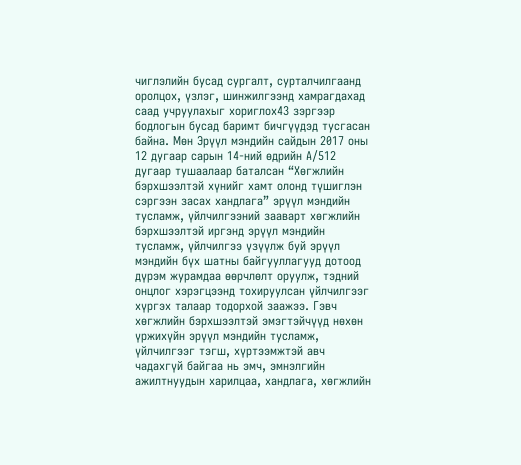чиглэлийн бусад сургалт, сурталчилгаанд оролцох, үзлэг, шинжилгээнд хамрагдахад саад учруулахыг хориглох43 зэргээр бодлогын бусад баримт бичгүүдэд тусгасан байна. Мөн Эрүүл мэндийн сайдын 2017 оны 12 дугаар сарын 14-ний өдрийн А/512 дугаар тушаалаар баталсан “Хөгжлийн бэрхшээлтэй хүнийг хамт олонд түшиглэн сэргээн засах хандлага” эрүүл мэндийн тусламж, үйлчилгээний зааварт хөгжлийн бэрхшээлтэй иргэнд эрүүл мэндийн тусламж, үйлчилгээ үзүүлж буй эрүүл мэндийн бүх шатны байгууллагууд дотоод дүрэм журамдаа өөрчлөлт оруулж, тэдний онцлог хэрэгцээнд тохируулсан үйлчилгээг хүргэх талаар тодорхой заажээ. Гэвч хөгжлийн бэрхшээлтэй эмэгтэйчүүд нөхөн үржихүйн эрүүл мэндийн тусламж, үйлчилгээг тэгш, хүртээмжтэй авч чадахгүй байгаа нь эмч, эмнэлгийн ажилтнуудын харилцаа, хандлага, хөгжлийн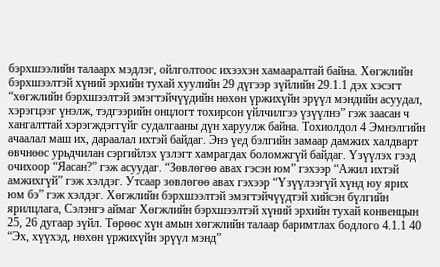бэрхшээлийн талаарх мэдлэг, ойлголтоос ихээхэн хамааралтай байна. Хөгжлийн бэрхшээлтэй хүний эрхийн тухай хуулийн 29 дүгээр зүйлийн 29.1.1 дэх хэсэгт “хөгжлийн бэрхшээлтэй эмэгтэйчүүдийн нөхөн үржихүйн эрүүл мэндийн асуудал, хэрэгцээг үнэлж, тэдгээрийн онцлогт тохирсон үйлчилгээ үзүүлнэ” гэж заасан ч хангалттай хэрэгждэггүйг судалгааны дүн харуулж байна. Тохиолдол 4 Эмнэлгийн ачаалал маш их, дараалал ихтэй байдаг. Энэ үед бэлгийн замаар дамжих халдварт өвчнөөс урьдчилан сэргийлэх үзлэгт хамрагдах боломжгүй байдаг. Үзүүлэх гээд очихоор “Яасан?” гэж асуудаг. “Зөвлөгөө авах гэсэн юм” гэхээр “Ажил ихтэй амжихгүй” гэж хэлдэг. Утсаар зөвлөгөө авах гэхээр “Үзүүлээгүй хүнд юу ярих юм бэ” гэж хэлдэг. Хөгжлийн бэрхшээлтэй эмэгтэйчүүдтэй хийсэн бүлгийн ярилцлага, Сэлэнгэ аймаг Хөгжлийн бэрхшээлтэй хүний эрхийн тухай конвенцын 25, 26 дугаар зүйл. Төрөөс хүн амын хөгжлийн талаар баримтлах бодлого 4.1.1 40 “Эх, хүүхэд, нөхөн үржихүйн эрүүл мэнд”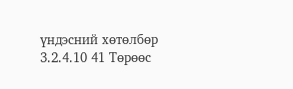үндэсний хөтөлбөр 3.2.4.10 41 Төрөөс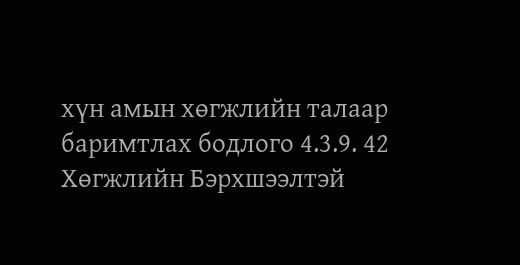хүн амын хөгжлийн талаар баримтлах бодлого 4.3.9. 42 Хөгжлийн Бэрхшээлтэй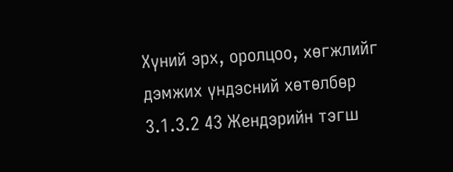Хүний эрх, оролцоо, хөгжлийг дэмжих үндэсний хөтөлбөр 3.1.3.2 43 Жендэрийн тэгш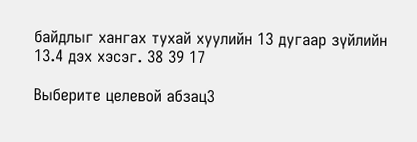байдлыг хангах тухай хуулийн 13 дугаар зүйлийн 13.4 дэх хэсэг. 38 39 17

Выберите целевой абзац3